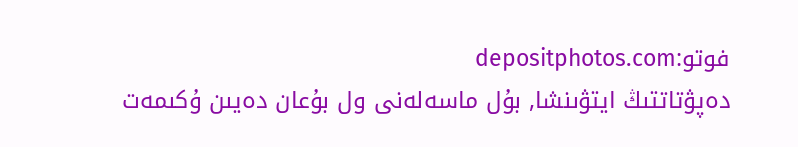فوتو:depositphotos.com
دەپۋتاتتىڭ ايتۋىنشا, بۇل ماسەلەنى ول بۇعان دەيىن ۇكىمەت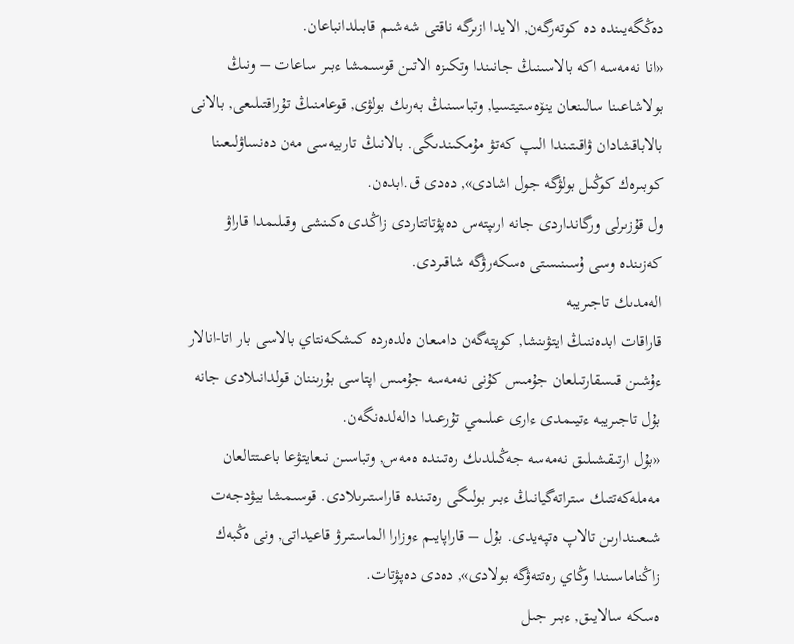دەڭگەيىندە دە كوتەرگەن, الايدا ازىرگە ناقتى شەشىم قابىلدانباعان.
«انا نەمەسە اكە بالاسىنىڭ جانىندا وتكىزە الاتىن قوسىمشا ءبىر ساعات – ونىڭ بولاشاعىنا سالىنعان ينۆەستيتسيا, وتباسىنىڭ بەرىك بولۋى, قوعامنىڭ تۇراقتىلىعى, بالانى بالاباقشادان ۋاقىتىندا الىپ كەتۋ مۇمكىندىگى. بالانىڭ تاربيەسى مەن دەنساۋلىعىنا كوبىرەك كوڭىل بولۋگە جول اشادى», دەدى ق.ابدەن.
ول قۇزىرلى ورگانداردى جانە ارىپتەس دەپۋتاتتاردى زاڭدى ەكىنشى وقىلىمدا قاراۋ كەزىندە وسى ۇسىنىستى ەسكەرۋگە شاقىردى.
الەمدىك تاجىريبە
قاراقات ابدەننىڭ ايتۋىنشا, كوپتەگەن دامىعان ەلدەردە كىشكەنتاي بالاسى بار اتا-انالار ءۇشىن قىسقارتىلعان جۇمىس كۇنى نەمەسە جۇمىس اپتاسى بۇرىننان قولدانىلادى جانە بۇل تاجىريبە ءتيىمدى ءارى عىلىمي تۇرعىدا دالەلدەنگەن.
«بۇل ارتىقشىلىق نەمەسە جەڭىلدىك رەتىندە ەمەس, وتباسىن نىعايتۋعا باعىتتالعان مەملەكەتتىك ستراتەگيانىڭ ءبىر بولىگى رەتىندە قاراستىرىلادى. قوسىمشا بيۋدجەت شىعىندارىن تالاپ ەتپەيدى. بۇل – قاراپايىم ءوزارا الماستىرۋ قاعيداتى, ونى ەڭبەك زاڭناماسىندا وڭاي رەتتەۋگە بولادى», دەدى دەپۋتات.
ەسكە سالايىق, ءبىر جىل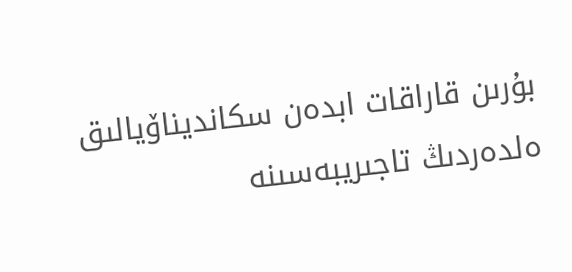بۇرىن قاراقات ابدەن سكانديناۆيالىق ەلدەردىڭ تاجىريبەسىنە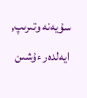سۇيەنە وتىرىپ, ايەلدەر ءۇشىن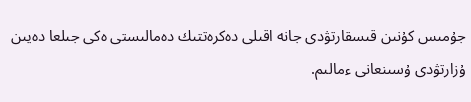جۇمىس كۇنىن قىسقارتۋدى جانە اقىلى دەكرەتتىك دەمالىستى ەكى جىلعا دەيىن ۇزارتۋدى ۇسىنعانى ءمالىم.